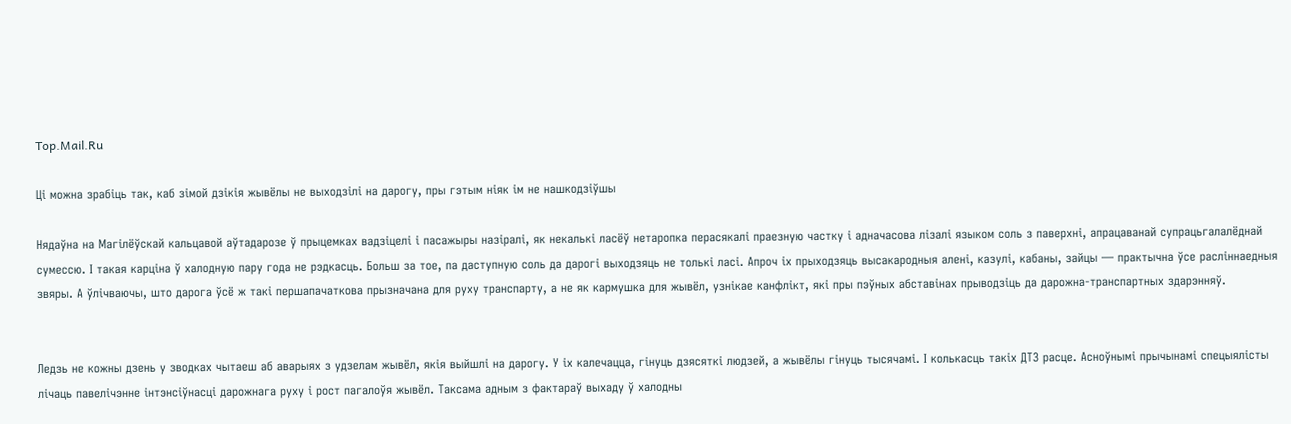Top.Mail.Ru

Ці можна зрабіць так, каб зімой дзікія жывёлы не выходзілі на дарогу, пры гэтым ніяк ім не нашкодзіўшы

Нядаўна на Магілёўскай кальцавой аўтадарозе ў прыцемках вадзіцелі і пасажыры назіралі, як некалькі ласёў нетаропка перасякалі праезную частку і адначасова лізалі языком соль з паверхні, апрацаванай супрацьгалалёднай сумессю. І такая карціна ў халодную пару года не рэдкасць. Больш за тое, па даступную соль да дарогі выходзяць не толькі ласі. Апроч іх прыходзяць высакародныя алені, казулі, кабаны, зайцы — практычна ўсе расліннаедныя звяры. А ўлічваючы, што дарога ўсё ж такі першапачаткова прызначана для руху транспарту, а не як кармушка для жывёл, узнікае канфлікт, які пры пэўных абставінах прыводзіць да дарожна-транспартных здарэнняў.


Ледзь не кожны дзень у зводках чытаеш аб аварыях з удзелам жывёл, якія выйшлі на дарогу. У іх калечацца, гінуць дзясяткі людзей, а жывёлы гінуць тысячамі. І колькасць такіх ДТЗ расце. Асноўнымі прычынамі спецыялісты лічаць павелічэнне інтэнсіўнасці дарожнага руху і рост пагалоўя жывёл. Таксама адным з фактараў выхаду ў халодны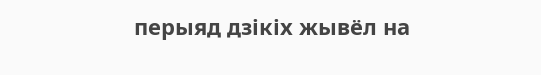перыяд дзікіх жывёл на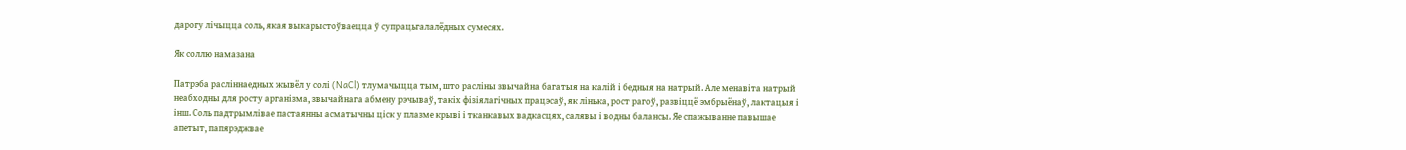дарогу лічыцца соль, якая выкарыстоўваецца ў супрацьгалалёдных сумесях.

Як соллю намазана

Патрэба расліннаедных жывёл у солі (NaCl) тлумачыцца тым, што расліны звычайна багатыя на калій і бедныя на натрый. Але менавіта натрый неабходны для росту арганізма, звычайнага абмену рэчываў, такіх фізіялагічных працэсаў, як лінька, рост рагоў, развіццё эмбрыёнаў, лактацыя і інш. Соль падтрымлівае пастаянны асматычны ціск у плазме крыві і тканкавых вадкасцях, салявы і водны балансы. Яе спажыванне павышае апетыт, папярэджвае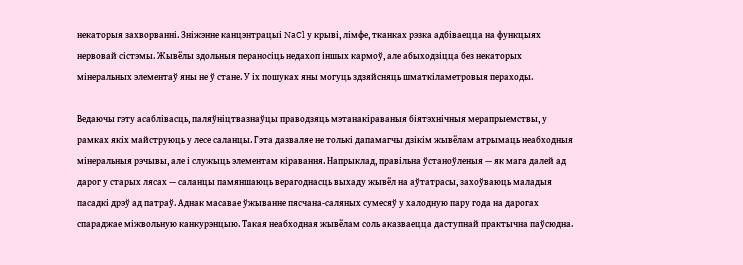некаторыя захворванні. Зніжэнне канцэнтрацыі NaCl у крыві, лімфе, тканках рэзка адбіваецца на функцыях нервовай сістэмы. Жывёлы здольныя пераносіць недахоп іншых кармоў, але абыходзіцца без некаторых мінеральных элементаў яны не ў стане. У іх пошуках яны могуць здзяйсняць шматкіламетровыя пераходы.

Ведаючы гэту асаблівасць, паляўніцтвазнаўцы праводзяць мэтанакіраваныя біятэхнічныя мерапрыемствы, у рамках якіх майструюць у лесе саланцы. Гэта дазваляе не толькі дапамагчы дзікім жывёлам атрымаць неабходныя мінеральныя рэчывы, але і служыць элементам кіравання. Напрыклад, правільна ўстаноўленыя — як мага далей ад дарог у старых лясах — саланцы памяншаюць верагоднасць выхаду жывёл на аўтатрасы, захоўваюць маладыя пасадкі дрэў ад патраў. Аднак масавае ўжыванне пясчана-саляных сумесяў у халодную пару года на дарогах спараджае міжвольную канкурэнцыю. Такая неабходная жывёлам соль аказваецца даступнай практычна паўсюдна.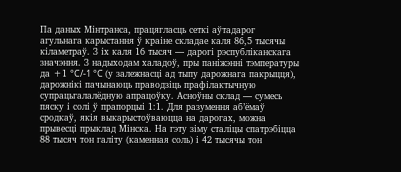Па даных Мінтранса, працягласць сеткі аўтадарог агульнага карыстання ў краіне складае каля 86,5 тысячы кіламетраў. З іх каля 16 тысяч — дарогі рэспубліканскага значэння. З надыходам халадоў, пры паніжэнні тэмпературы да +1 °C/-1 °C (у залежнасці ад тыпу дарожнага пакрыцця), дарожнікі пачынаюць праводзіць прафілактычную супрацьгалалёдную апрацоўку. Асноўны склад — сумесь пяску і солі ў прапорцыі 1:1. Для разумення аб’ёмаў сродкаў, якія выкарыстоўваюцца на дарогах, можна прывесці прыклад Мінска. На гэту зіму сталіцы спатрэбіцца 88 тысяч тон галіту (каменная соль) і 42 тысячы тон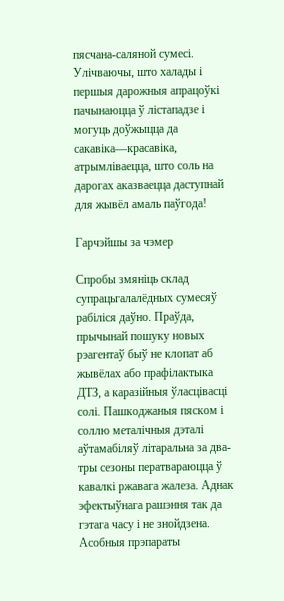пясчана-саляной сумесі. Улічваючы, што халады і першыя дарожныя апрацоўкі пачынаюцца ў лістападзе і могуць доўжыцца да сакавіка—красавіка, атрымліваецца, што соль на дарогах аказваецца даступнай для жывёл амаль паўгода!

Гарчэйшы за чэмер

Спробы змяніць склад супрацьгалалёдных сумесяў рабіліся даўно. Праўда, прычынай пошуку новых рэагентаў быў не клопат аб жывёлах або прафілактыка ДТЗ, а каразійныя ўласцівасці солі. Пашкоджаныя пяском і соллю металічныя дэталі аўтамабіляў літаральна за два-тры сезоны ператвараюцца ў кавалкі ржавага жалеза. Аднак эфектыўнага рашэння так да гэтага часу і не знойдзена. Асобныя прэпараты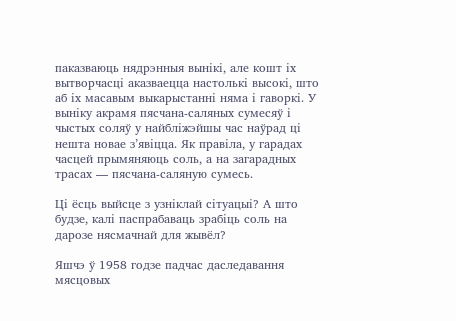паказваюць нядрэнныя вынікі, але кошт іх вытворчасці аказваецца настолькі высокі, што аб іх масавым выкарыстанні няма і гаворкі. У выніку акрамя пясчана-саляных сумесяў і чыстых соляў у найбліжэйшы час наўрад ці нешта новае з’явіцца. Як правіла, у гарадах часцей прымяняюць соль, а на загарадных трасах — пясчана-саляную сумесь.

Ці ёсць выйсце з узніклай сітуацыі? А што будзе, калі паспрабаваць зрабіць соль на дарозе нясмачнай для жывёл?

Яшчэ ў 1958 годзе падчас даследавання мясцовых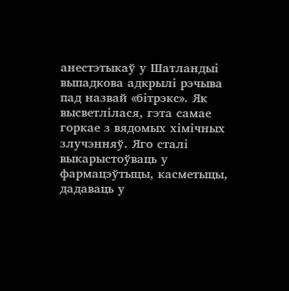анестэтыкаў у Шатландыі выпадкова адкрылі рэчыва пад назвай «бітрэкс». Як высветлілася, гэта самае горкае з вядомых хімічных злучэнняў. Яго сталі выкарыстоўваць у фармацэўтыцы, касметыцы, дадаваць у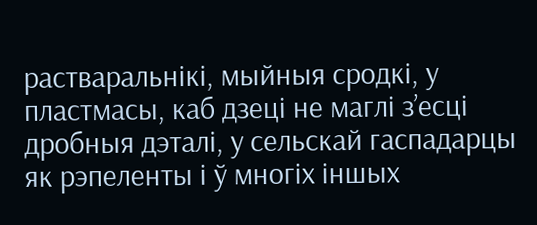растваральнікі, мыйныя сродкі, у пластмасы, каб дзеці не маглі з’есці дробныя дэталі, у сельскай гаспадарцы як рэпеленты і ў многіх іншых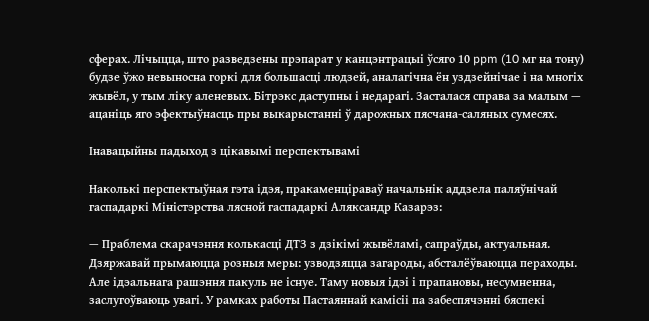сферах. Лічыцца, што разведзены прэпарат у канцэнтрацыі ўсяго 10 ppm (10 мг на тону) будзе ўжо невыносна горкі для большасці людзей, аналагічна ён уздзейнічае і на многіх жывёл, у тым ліку аленевых. Бітрэкс даступны і недарагі. Засталася справа за малым — ацаніць яго эфектыўнасць пры выкарыстанні ў дарожных пясчана-саляных сумесях.

Інавацыйны падыход з цікавымі перспектывамі

Наколькі перспектыўная гэта ідэя, пракаменціраваў начальнік аддзела паляўнічай гаспадаркі Міністэрства лясной гаспадаркі Аляксандр Казарэз:

— Праблема скарачэння колькасці ДТЗ з дзікімі жывёламі, сапраўды, актуальная. Дзяржавай прымаюцца розныя меры: узводзяцца загароды, абсталёўваюцца пераходы. Але ідэальнага рашэння пакуль не існуе. Таму новыя ідэі і прапановы, несумненна, заслугоўваюць увагі. У рамках работы Пастаяннай камісіі па забеспячэнні бяспекі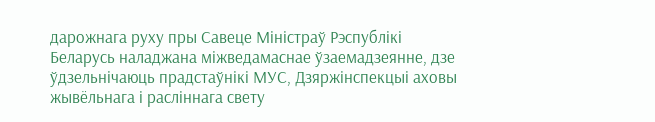дарожнага руху пры Савеце Міністраў Рэспублікі Беларусь наладжана міжведамаснае ўзаемадзеянне, дзе ўдзельнічаюць прадстаўнікі МУС, Дзяржінспекцыі аховы жывёльнага і расліннага свету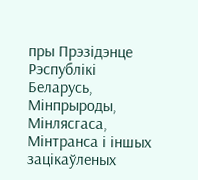пры Прэзідэнце Рэспублікі Беларусь, Мінпрыроды, Мінлясгаса, Мінтранса і іншых зацікаўленых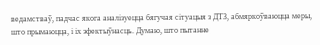ведамстваў, падчас якога аналізуецца бягучая сітуацыя з ДТЗ, абмяркоўваюцца меры, што прымаюцца, і іх эфектыўнасць. Думаю, што пытанне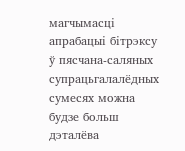магчымасці апрабацыі бітрэксу ў пясчана-саляных супрацьгалалёдных сумесях можна будзе больш дэталёва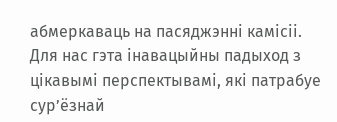абмеркаваць на пасяджэнні камісіі. Для нас гэта інавацыйны падыход з цікавымі перспектывамі, які патрабуе сур’ёзнай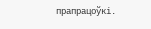прапрацоўкі.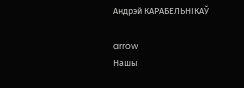Андрэй КАРАБЕЛЬНІКАЎ

arrow
Нашы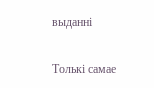выданні

Толькі самае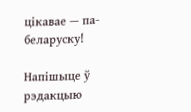цікавае — па-беларуску!

Напішыце ў рэдакцыю